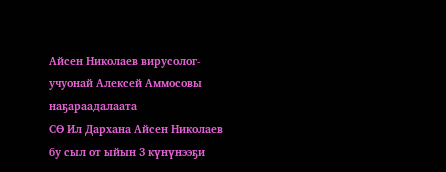Айсен Николаев вирусолог-учуонай Алексей Аммосовы наҕараадалаата
СӨ Ил Дархана Айсен Николаев бу сыл от ыйын 3 күнүнээҕи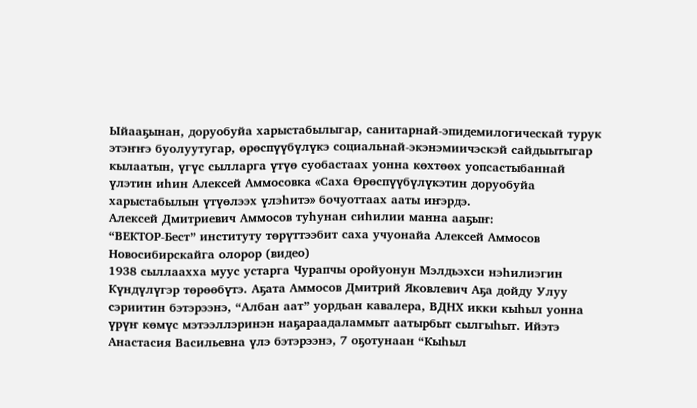Ыйааҕынан, доруобуйа харыстабылыгар, санитарнай-эпидемилогическай турук этэҥҥэ буолуутугар, өрөспүүбүлүкэ социальнай-экэнэмиичэскэй сайдыытыгар кылаатын, үгүс сылларга үтүө суобастаах уонна көхтөөх уопсастыбаннай үлэтин иһин Алексей Аммосовка «Саха Өрөспүүбүлүкэтин доруобуйа харыстабылын үтүөлээх үлэһитэ» бочуоттаах ааты иҥэрдэ.
Алексей Дмитриевич Аммосов туһунан сиһилии манна ааҕыҥ:
“ВЕКТОР-Бест” институту төрүттээбит саха учуонайа Алексей Аммосов Новосибирскайга олорор (видео)
1938 сыллаахха муус устарга Чурапчы оройуонун Мэлдьэхси нэһилиэгин Күндүлүгэр төрөөбүтэ. Аҕата Аммосов Дмитрий Яковлевич Аҕа дойду Улуу сэриитин бэтэрээнэ, “Албан аат” уордьан кавалера, ВДНХ икки кыһыл уонна үрүҥ көмүс мэтээллэринэн наҕараадаламмыт аатырбыт сылгыһыт. Ийэтэ Анастасия Васильевна үлэ бэтэрээнэ, 7 оҕотунаан “Кыһыл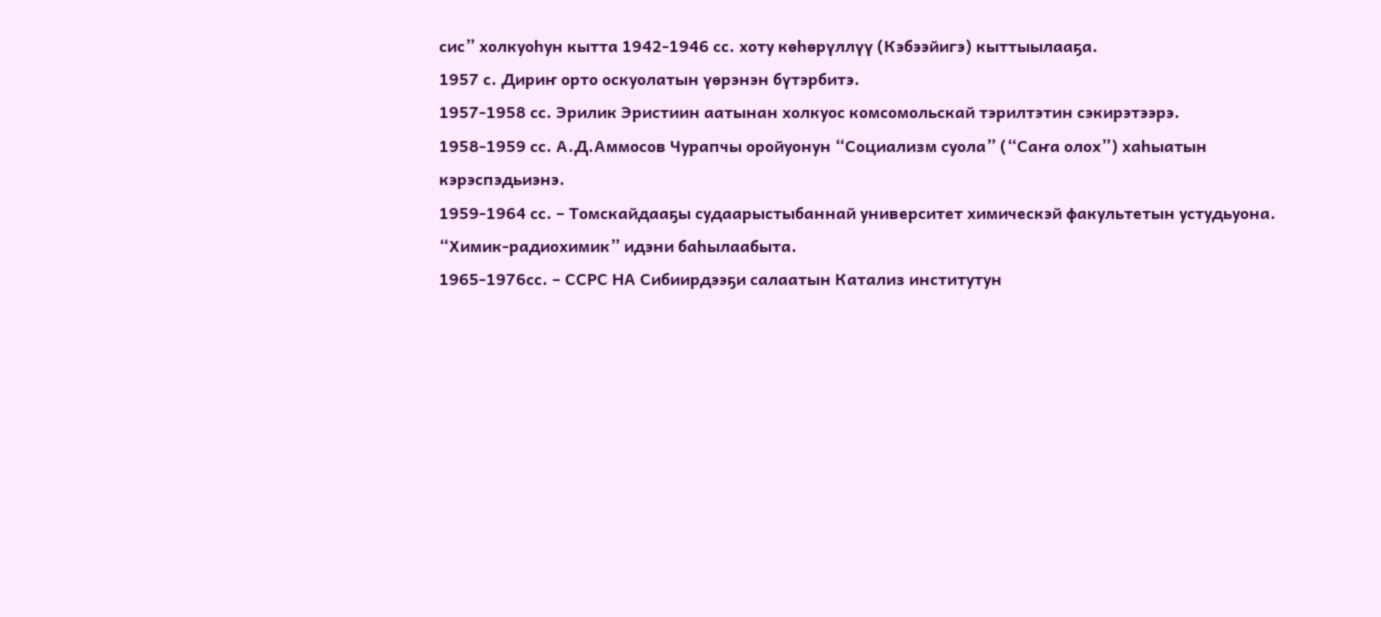сис” холкуоһун кытта 1942-1946 сс. хоту көһөрүллүү (Кэбээйигэ) кыттыылааҕа.
1957 с. Дириҥ орто оскуолатын үөрэнэн бүтэрбитэ.
1957-1958 сс. Эрилик Эристиин аатынан холкуос комсомольскай тэрилтэтин сэкирэтээрэ.
1958-1959 сс. А.Д.Аммосов Чурапчы оройуонун “Социализм суола” (“Саҥа олох”) хаһыатын кэрэспэдьиэнэ.
1959-1964 сс. – Томскайдааҕы судаарыстыбаннай университет химическэй факультетын устудьуона. “Химик-радиохимик” идэни баһылаабыта.
1965-1976сс. – ССРС НА Сибиирдээҕи салаатын Катализ институтун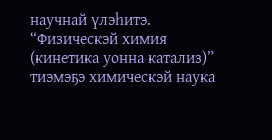научнай үлэһитэ. “Физическэй химия (кинетика уонна катализ)” тиэмэҕэ химическэй наука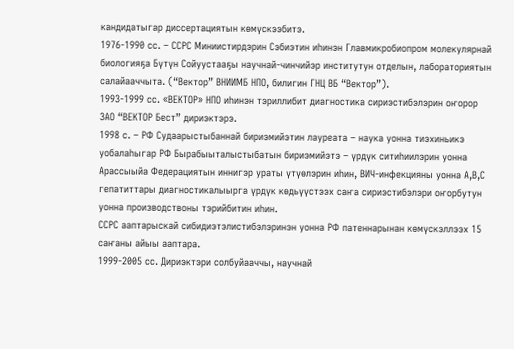кандидатыгар диссертациятын көмүскээбитэ.
1976-1990 сс. – ССРС Миниистирдэрин Сэбиэтин иһинэн Главмикробиопром молекулярнай биологияҕа Бүтүн Сойуустааҕы научнай-чинчийэр институтун отделын, лабораториятын салайааччыта. (“Вектор” ВНИИМБ НПО, билигин ГНЦ ВБ “Вектор”).
1993-1999 сс. «ВЕКТОР» НПО иһинэн тэриллибит диагностика сириэстибэлэрин оҥорор ЗАО “ВЕКТОР Бест” дириэктэрэ.
1998 с. – РФ Судаарыстыбаннай бириэмийэтин лауреата – наука уонна тиэхиньикэ уобалаһыгар РФ Бырабыыталыстыбатын бириэмийэтэ – үрдүк ситиһиилэрин уонна Арассыыйа Федерациятын иннигэр ураты үтүөлэрин иһин, ВИЧ-инфекцияны уонна А,В,С гепатиттары диагностикалыырга үрдүк көдьүүстээх саҥа сириэстибэлэри оҥорбутун уонна производствоны тэрийбитин иһин.
ССРС ааптарыскай сибидиэтэлистибэлэринэн уонна РФ патеннарынан көмүскэллээх 15 саҥаны айыы ааптара.
1999-2005 сс. Дириэктэри солбуйааччы, научнай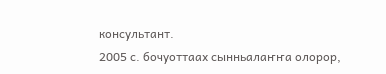консультант.
2005 с. бочуоттаах сынньалаҥҥа олорор,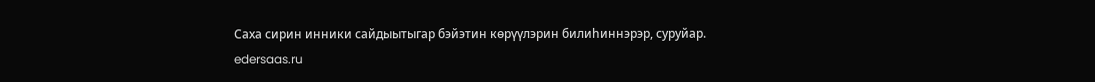Саха сирин инники сайдыытыгар бэйэтин көрүүлэрин билиһиннэрэр, суруйар.
edersaas.ru